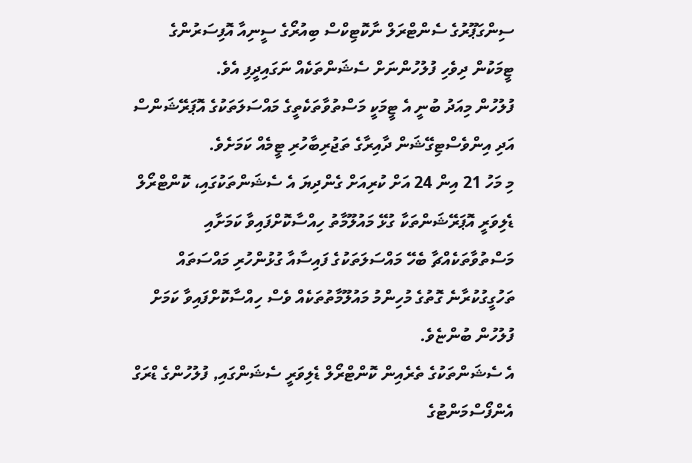ސިންގަޕޫރުގެ ސެންޓްރަލް ނާކޮޓިކްސް ބިއުރޯގެ ސީނިއާ އޮފިސަރުންގެ ޓީމަކުން ދިވެހި ފުލުހުންނަށް ސެޝަންތަކެއް ނަގައިދީފި އެވެ.
ފުލުހުން މިއަދު ބުނީ އެ ޓީމަކީ މަސްތުވާތަކެތީގެ މައްސަލަތަކުގެ އޮޕަރޭޝަންސް އަދި އިންވެސްޓިގޭޝަން ދާއިރާގެ ތަޖުރިބާހުރި ޓީމެއް ކަމަށެވެ.
މި މަހު 21 އިން 24 އަށް ކުރިއަށް ގެންދިޔަ އެ ސެޝަންތަކުގައި، ކޮންޓްރޯލް ޑެލިވަރީ އޮޕަރޭޝަންތަކާ ގުޅޭ މައުލޫމާތު ހިއްސާކޮށްފައިވާ ކަމަށާއި މަސްތުވާތަކެއްޗާ ބެހޭ މައްސަލަތަކުގެ ފައިސާއާ ގުޅުންހުރި މައްސަތައް ތަހުގީގުކުރާނެ ގޮތުގެ މުހިންމު މައުލޫމާތުތަކެއް ވެސް ހިއްސާކޮށްފައިވާ ކަމަށް ފުލުހުން ބުންޏެވެ.
އެ ސެޝަންތަކުގެ ތެރެއިން ކޮންޓްރޯލް ޑެލިވަރީ ސެޝަންގައި, ފުލުހުންގެ ޑްރަގް އެންފޯސްމަންޓުގެ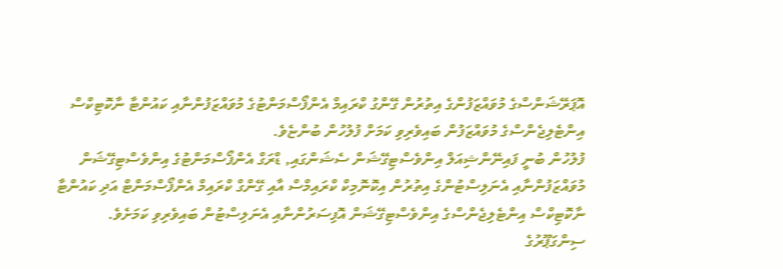އޮޕަރޭޝަންސްގެ މުވައްޒަފުންގެ އިތުރުން ގޭންގު ކްރައިމް އެންފޯސްމަންޓުގެ މުވައްޒަފުންނާއި ކައުންޓާ ނާކޮޓިކްސް އިންޓެލިޖެންސްގެ މުވައްޒަފުން ބައިވެރިވި ކަމަށް ފުލުހުން ބުންޏެވެ.
ފުލުހުން ބުނީ ފައިނޭންޝިއަލް އިންވެސްޓިގޭޝަން ސެޝަންގައި, ޑްރަގް އެންފޯސްމަންޓުގެ އިންވެސްޓިގޭޝަން މުވައްޒަފުންނާއި އެނަލިސްޓުންގެ އިތުރުން އިކޮނޮމިކް ކްރައިމްސް އާއި ގޭންގް ކްރައިމް އެންފޯސްމަންޓް އަދި ކައުންޓާ ނާކޮޓިކްސް އިންޓެލިޖެންސްގެ އިންވެސްޓިގޭޝަން އޮފިސަރުންނާއި އެނަލިސްޓުން ބައިވެރިވި ކަމަށެވެ.
ސިންގަޕޫރުގެ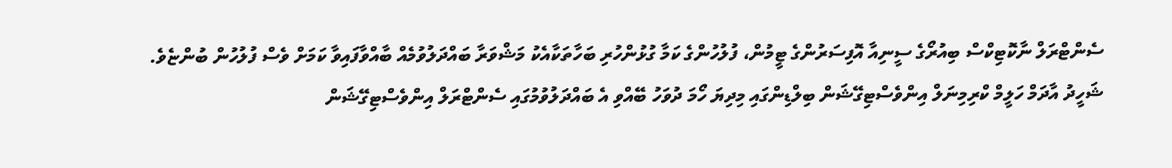ސެންޓްރަލް ނާކޮޓިކްސް ބިއުރޯގެ ސީނިއާ އޮފިސަރުންގެ ޓީމުން، ފުލުހުންގެ ކަމާ ގުޅުންހުރި ބަހާތަކާއެކު މަޝްވަރާ ބައްދަލުވުމެއް ބާއްވާފައިވާ ކަމަށް ވެސް ފުލުހުން ބުންޏެވެ.
ޝަހީދު އާދަމް ހަލީމް ކްރިމިނަލް އިންވެސްޓިގޭޝަން ބިލްޑިންގައި މިދިޔަ ހޯމަ ދުވަހު ބޭއްވި އެ ބައްދަލުވުމުގައި ސެންޓްރަލް އިންވެސްޓިގޭޝަން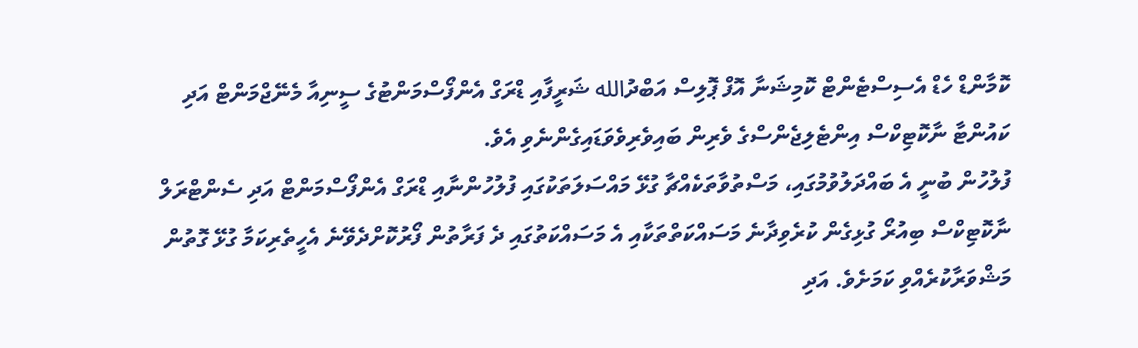ކޮމާންޑް ހެޑް އެސިސްޓެންޓް ކޮމިޝަނާ އޮފް ޕޮލިސް އަބްދުالله ޝަރީފާއި ޑްރަގް އެންފޯސްމަންޓުގެ ސީނިއާ މެނޭޖްމަންޓް އަދި ކައުންޓާ ނާކޮޓިކްސް އިންޓެލިޖެންސްގެ ވެރިން ބައިވެރިވެވަޑައިގެންނެވި އެވެ.
ފުލުހުން ބުނީ އެ ބައްދަލުވުމުގައި، މަސްތުވާތަކެއްޗާ ގުޅޭ މައްސަލަތަކުގައި ފުލުހުންނާއި ޑްރަގް އެންފޯސްމަންޓް އަދި ސެންޓްރަލް ނާކޮޓިކްސް ބިއުރޯ ގުޅިގެން ކުރެވިދާނެ މަސައްކަތްތަކާއި އެ މަސައްކަތުގައި ދެ ފަރާތުން ފޯރުކޮށްދެވޭނެ އެހީތެރިކަމާ ގުޅޭ ގޮތުން މަޝްވަރާކުރެއްވި ކަމަށެވެ. އަދި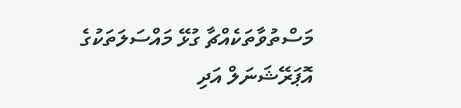މަސްތުވާތަކެއްޗާ ގުޅޭ މައްސަލަތަކުގެ އޮޕަރޭޝަނަލް އަދި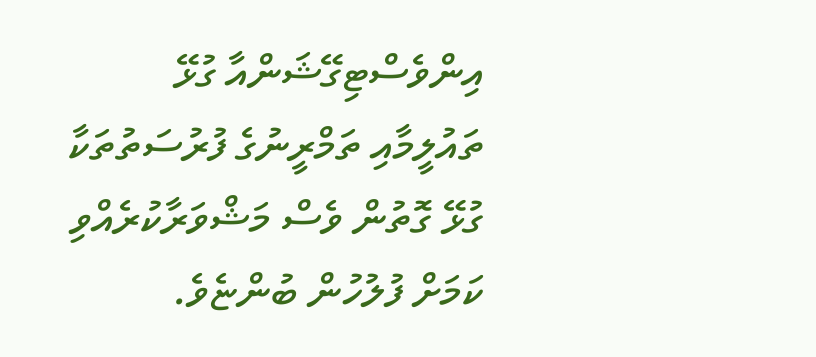އިންވެސްޓިގޭޝަންއާ ގުޅޭ ތައުލީމާއި ތަމްރީނުގެ ފުރުސަތުތަކާ ގުޅޭ ގޮތުން ވެސް މަޝްވަރާކުރެއްވި ކަމަށް ފުލުހުން ބުންޏެވެ.